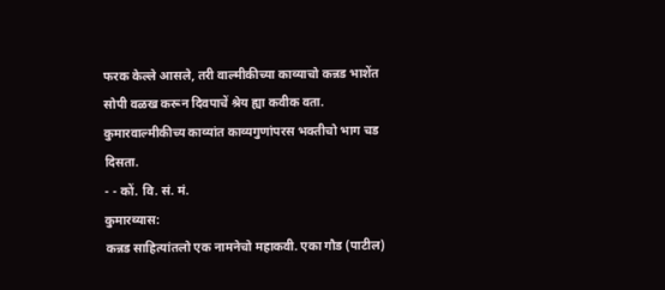फरक केल्ले आसले, तरी वाल्मीकीच्या काव्याचो कन्नड भाशेंत सोपी वळख करून दिवपाचें श्रेय ह्या कवीक वता. कुमारवाल्मीकीच्य काव्यांत काव्यगुणांपरस भक्तीचो भाग चड दिसता.
- - कों. वि. सं. मं.
कुमारव्यास:
कन्नड साहित्यांतलो एक नामनेचो महाकवी. एका गौड (पाटील)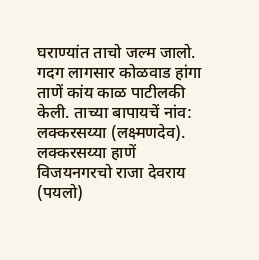घराण्यांत ताचो जल्म जालो. गदग लागसार कोळवाड हांगा ताणें कांय काळ पाटीलकी केली. ताच्या बापायचें नांव: लक्करसय्या (लक्ष्मणदेव). लक्करसय्या हाणें विजयनगरचो राजा देवराय (पयलो)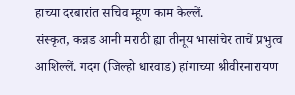हाच्या दरबारांत सचिव म्हूण काम केल्लें.
संस्कृत, कन्नड आनी मराठी ह्या तीनूय भासांचेर ताचें प्रभुत्व आशिल्लें. गदग (जिल्हो धारवाड) हांगाच्या श्रीवीरनारायण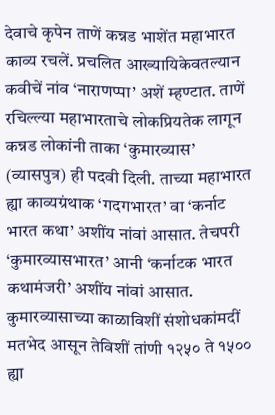देवाचे कृपेन ताणें कन्नड भाशेंत महाभारत काव्य रचलें. प्रचलित आख्यायिकेवतल्यान कवीचें नांव ‘नाराणप्पा’ अशें म्हण्टात. ताणें रचिल्ल्या महाभारताचे लोकप्रियतेक लागून कन्नड लोकांनी ताका ‘कुमारव्यास’ (व्यासपुत्र) ही पदवी दिली. ताच्या महाभारत ह्या काव्यग्रंथाक ‘गदगभारत’ वा ‘कर्नाट भारत कथा’ अशींय नांवां आसात. तेचपरी ‘कुमारव्यासभारत’ आनी ‘कर्नाटक भारत कथामंजरी’ अशींय नांवां आसात.
कुमारव्यासाच्या काळाविशीं संशोधकांमदीं मतभेद आसून तेविशीं तांणी १२५० ते १५०० ह्या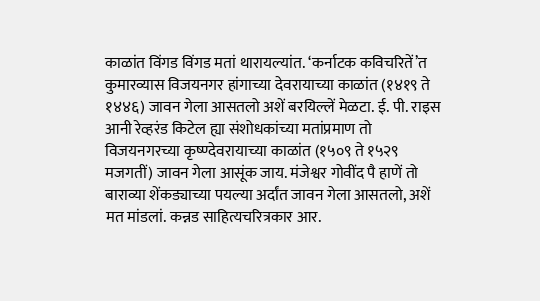काळांत विंगड विंगड मतां थारायल्यांत. ‘कर्नाटक कविचरितें’त कुमारव्यास विजयनगर हांगाच्या देवरायाच्या काळांत (१४१९ ते १४४६) जावन गेला आसतलो अशें बरयिल्लें मेळटा. ई. पी. राइस आनी रेव्हरंड किटेल ह्या संशोधकांच्या मतांप्रमाण तो विजयनगरच्या कृष्ण्देवरायाच्या काळांत (१५०९ ते १५२९ मजगतीं) जावन गेला आसूंक जाय. मंजेश्वर गोवींद पै हाणें तो बाराव्या शेंकड्याच्या पयल्या अर्दांत जावन गेला आसतलो, अशें मत मांडलां. कन्नड साहित्यचरित्रकार आर.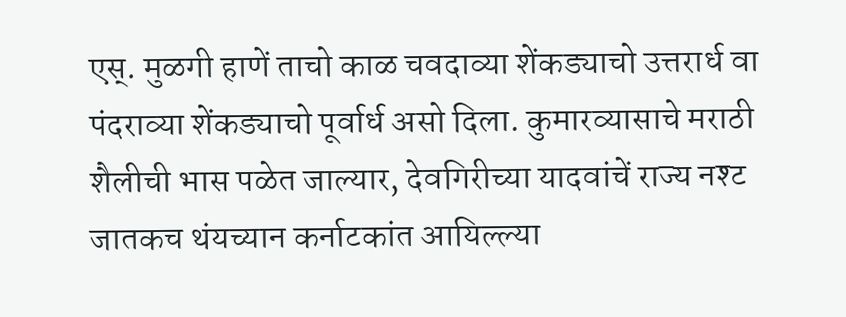एस्. मुळगी हाणें ताचो काळ चवदाव्या शेंकड्याचो उत्तरार्ध वा पंदराव्या शेंकड्याचो पूर्वार्ध असो दिला. कुमारव्यासाचे मराठी शैलीची भास पळेत जाल्यार, देवगिरीच्या यादवांचें राज्य नश्ट जातकच थंयच्यान कर्नाटकांत आयिल्ल्या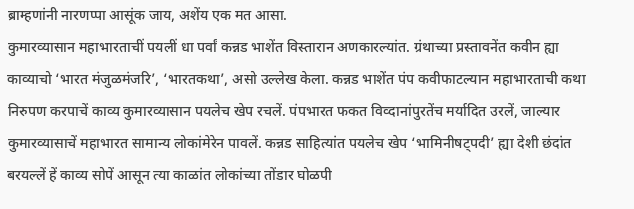ब्राम्हणांनी नारणप्पा आसूंक जाय, अशेंय एक मत आसा.
कुमारव्यासान महाभारताचीं पयलीं धा पर्वां कन्नड भाशेंत विस्तारान अणकारल्यांत. ग्रंथाच्या प्रस्तावनेंत कवीन ह्या काव्याचो ‘भारत मंजुळमंजरि’, ‘भारतकथा’, असो उल्लेख केला. कन्नड भाशेंत पंप कवीफाटल्यान महाभारताची कथा निरुपण करपाचें काव्य कुमारव्यासान पयलेच खेप रचलें. पंपभारत फकत विव्दानांपुरतेंच मर्यादित उरलें, जाल्यार कुमारव्यासाचें महाभारत सामान्य लोकांमेरेन पावलें. कन्नड साहित्यांत पयलेच खेप ‘भामिनीषट्पदी’ ह्या देशी छंदांत बरयल्लें हें काव्य सोपें आसून त्या काळांत लोकांच्या तोंडार घोळपी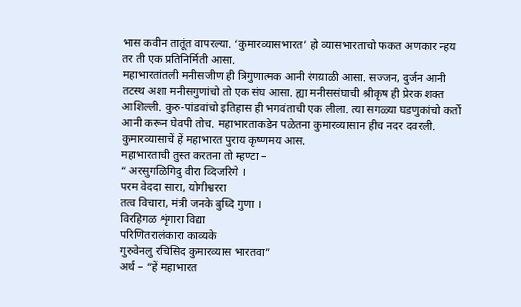भास कवीन तातूंत वापरल्या. ‘कुमारव्यासभारत’ हो व्यासभारताचो फकत अणकार न्हय तर ती एक प्रतिनिर्मिती आसा.
महाभारतांतली मनीसजीण ही त्रिगुणात्मक आनी रंगय़ाळी आसा. सज्जन, दुर्जन आनी तटस्थ अशा मनीसगुणांचो तो एक संघ आसा. ह्या मनीससंघाची श्रीकृष ही प्रेरक शक्त आशिल्ली. कुरु-पांडवांचो इतिहास ही भगवंताची एक लीला. त्या सगळ्या घडणुकांचो कर्तो आनी करून घेवपी तोच. महाभारताकडेन पळेतना कुमारव्यासान हीच नदर दवरली. कुमारव्यासाचें हें महाभारत पुराय कृष्णमय आस.
महाभारताची तुस्त करतना तो म्हण्टा –
“ अरसुगळिगिदु वीरा व्दिजरिगे ।
परम वेददा सारा, योगीश्वररा
तत्व विचारा, मंत्री जनके बुध्दि गुणा ।
विरहिगळ शृंगारा विद्या
परिणितरालंकारा काव्यके
गुरुवेनलु रचिसिद कुमारव्यास भारतवा”
अर्थ – “हें महाभारत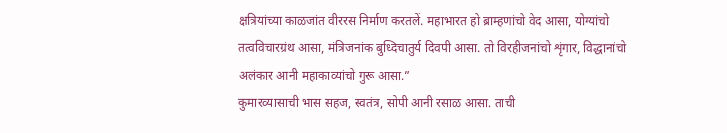क्षत्रियांच्या काळजांत वीररस निर्माण करतलें. महाभारत हो ब्राम्हणांचो वेद आसा, योग्यांचो तत्वविचारग्रंथ आसा, मंत्रिजनांक बुध्दिचातुर्य दिवपी आसा. तो विरहीजनांचो शृंगार, विद्धानांचो अलंकार आनी महाकाव्यांचो गुरू आसा.”
कुमारव्यासाची भास सहज, स्वतंत्र, सोपी आनी रसाळ आसा. ताची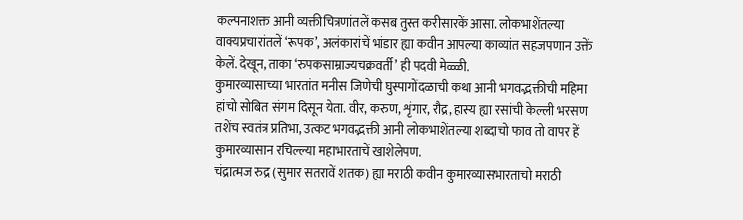कल्पनाशक्त आनी व्यक्तीचित्रणांतलें कसब तुस्त करीसारकें आसा. लोकभाशेंतल्या वाक्यप्रचारांतलें ‘रूपक’, अलंकारांचें भांडार ह्या कवीन आपल्या काव्यांत सहजपणान उक्तें केलें. देखून, ताका ‘रुपकसाम्राज्यचक्रवर्ती’ ही पदवी मेळ्ळी.
कुमारव्यासाच्या भारतांत मनीस जिणेची घुस्पागोंदळाची कथा आनी भगवद्भक्तीची महिमा हांचो सोबित संगम दिसून येता. वीर, करुण, शृंगार, रौद्र, हास्य ह्या रसांची केल्ली भरसण तशेंच स्वतंत्र प्रतिभा, उत्कट भगवद्भक्ती आनी लोकभाशेंतल्या शब्दाचो फाव तो वापर हें कुमारव्यासान रचिल्ल्या महाभारताचें खाशेलेपण.
चंद्रात्मज रुद्र (सुमार सतरावें शतक) ह्या मराठी कवीन कुमारव्यासभारताचो मराठी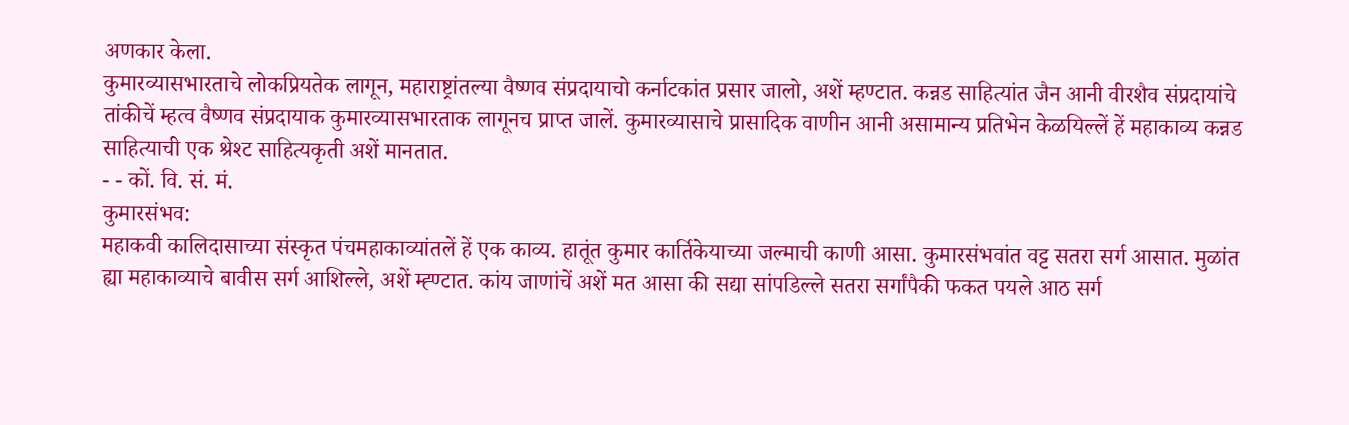अणकार केला.
कुमारव्यासभारताचे लोकप्रियतेक लागून, महाराष्ट्रांतल्या वैष्णव संप्रदायाचो कर्नाटकांत प्रसार जालो, अशें म्हण्टात. कन्नड साहित्यांत जैन आनी वीरशैव संप्रदायांचे तांकीचें म्हत्व वैष्णव संप्रदायाक कुमारव्यासभारताक लागूनच प्राप्त जालें. कुमारव्यासाचे प्रासादिक वाणीन आनी असामान्य प्रतिभेन केळयिल्लें हें महाकाव्य कन्नड साहित्याची एक श्रेश्ट साहित्यकृती अशें मानतात.
- - कों. वि. सं. मं.
कुमारसंभव:
महाकवी कालिदासाच्या संस्कृत पंचमहाकाव्यांतलें हें एक काव्य. हातूंत कुमार कार्तिकेयाच्या जल्माची काणी आसा. कुमारसंभवांत वट्ट सतरा सर्ग आसात. मुळांत ह्या महाकाव्याचे बावीस सर्ग आशिल्ले, अशें म्ह्ण्टात. कांय जाणांचें अशें मत आसा की सद्या सांपडिल्ले सतरा सर्गांपैकी फकत पयले आठ सर्ग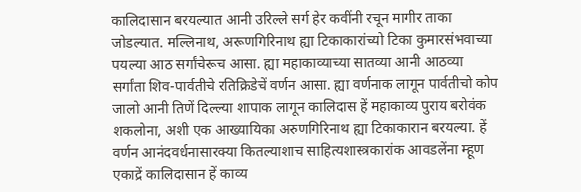कालिदासान बरयल्यात आनी उरिल्ले सर्ग हेर कवींनी रचून मागीर ताका जोडल्यात. मल्लिनाथ, अरूणगिरिनाथ ह्या टिकाकारांच्यो टिका कुमारसंभवाच्या पयल्या आठ सर्गांचेरूच आसा. ह्या महाकाव्याच्या सातव्या आनी आठव्या सर्गांता शिव-पार्वतीचे रतिक्रिडेचें वर्णन आसा. ह्या वर्णनाक लागून पार्वतीचो कोप जालो आनी तिणें दिल्ल्या शापाक लागून कालिदास हें महाकाव्य पुराय बरोवंक शकलोना, अशी एक आख्यायिका अरुणगिरिनाथ ह्या टिकाकारान बरयल्या. हें वर्णन आनंदवर्धनासारक्या कितल्याशाच साहित्यशास्त्रकारांक आवडलेंना म्हूण एकाद्रें कालिदासान हें काव्य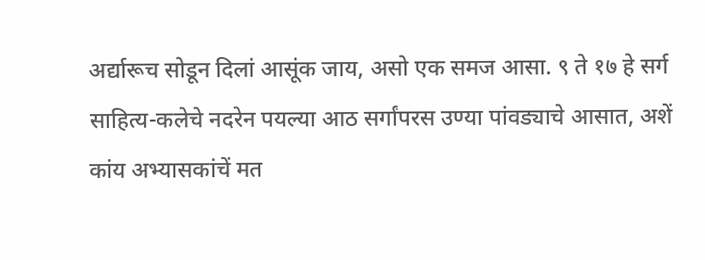अर्द्यारूच सोडून दिलां आसूंक जाय, असो एक समज आसा. ९ ते १७ हे सर्ग साहित्य-कलेचे नदरेन पयल्या आठ सर्गांपरस उण्या पांवड्याचे आसात, अशें कांय अभ्यासकांचें मत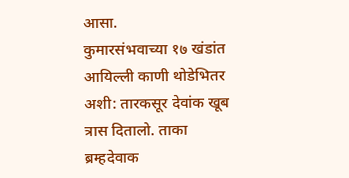आसा.
कुमारसंभवाच्या १७ खंडांत आयिल्ली काणी थोडेभितर अशी: तारकसूर देवांक खूब त्रास दितालो. ताका ब्रम्हदेवाक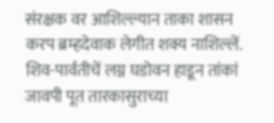संरक्षक वर आशिल्ल्यान ताका शासन करप ब्रम्हदेवाक लेगीत शक्य नाशिल्लें. शिव-पार्वतीचें लग्न घडोवन हाडून तांकां जावपी पूत तारकासुराच्या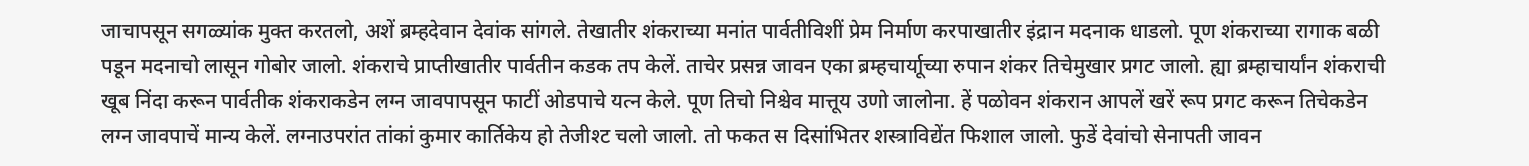जाचापसून सगळ्यांक मुक्त करतलो, अशें ब्रम्हदेवान देवांक सांगले. तेखातीर शंकराच्या मनांत पार्वतीविशीं प्रेम निर्माण करपाखातीर इंद्रान मदनाक धाडलो. पूण शंकराच्या रागाक बळी पडून मदनाचो लासून गोबोर जालो. शंकराचे प्राप्तीखातीर पार्वतीन कडक तप केलें. ताचेर प्रसन्न जावन एका ब्रम्हचार्याूच्या रुपान शंकर तिचेमुखार प्रगट जालो. ह्या ब्रम्हाचार्यांन शंकराची खूब निंदा करून पार्वतीक शंकराकडेन लग्न जावपापसून फाटीं ओडपाचे यत्न केले. पूण तिचो निश्चेव मात्तूय उणो जालोना. हें पळोवन शंकरान आपलें खरें रूप प्रगट करून तिचेकडेन लग्न जावपाचें मान्य केलें. लग्नाउपरांत तांकां कुमार कार्तिकेय हो तेजीश्ट चलो जालो. तो फकत स दिसांभितर शस्त्राविद्येंत फिशाल जालो. फुडें देवांचो सेनापती जावन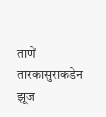ताणें तारकासुराकडेन झूज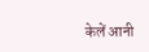केलें आनी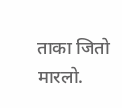ताका जितो मारलो.